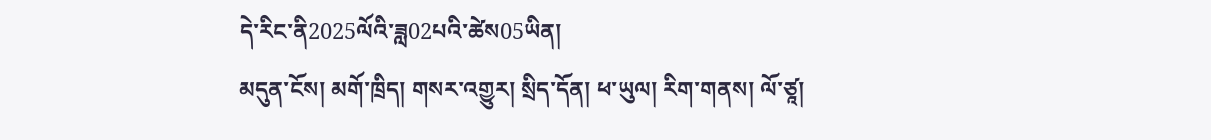དེ་རིང་ནི2025ལོའི་ཟླ02པའི་ཚེས05ཡིན།
མདུན་ངོས། མགོ་ཁྲིད། གསར་འགྱུར། སྲིད་དོན། ཕ་ཡུལ། རིག་གནས། ལོ་ཙཱ།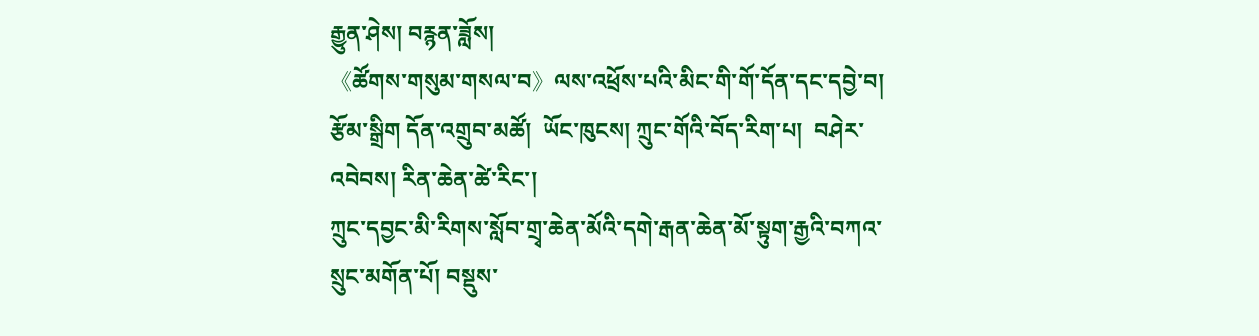རྒྱུན་ཤེས། བརྙན་ཟློས།
《ཚོགས་གསུམ་གསལ་བ》ལས་འཕྲོས་པའི་མིང་གི་གོ་དོན་དང་དབྱེ་བ།
རྩོམ་སྒྲིག དོན་འགྲུབ་མཚོ།  ཡོང་ཁུངས། ཀྲུང་གོའི་བོད་རིག་པ།  བཤེར་འབེབས། རིན་ཆེན་ཚེ་རིང་།
ཀྲུང་དབྱང་མི་རིགས་སློབ་གྲྭ་ཆེན་མོའི་དགེ་རྒན་ཆེན་མོ་སྟུག་རྒྱའི་བཀའ་སྲུང་མགོན་པོ། བསྡུས་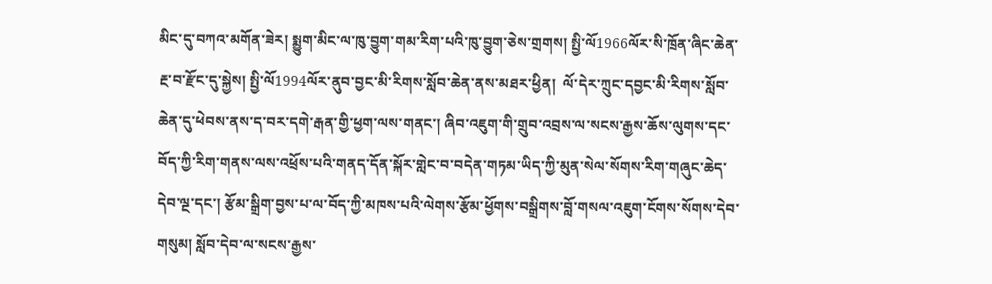མིང་དུ་བཀའ་མགོན་ཟེར། སྨྱུག་མིང་ལ་ཁུ་བྱུག་གམ་རིག་པའི་ཁུ་བྱུག་ཅེས་གྲགས། སྤྱི་ལོ1966ལོར་སི་ཁྲོན་ཞིང་ཆེན་རྔ་བ་རྫོང་དུ་སྐྱེས། སྤྱི་ལོ1994ལོར་ནུབ་བྱང་མི་རིགས་སློབ་ཆེན་ནས་མཐར་ཕྱིན།  ལོ་དེར་ཀྲུང་དབྱང་མི་རིགས་སློབ་ཆེན་དུ་ཕེབས་ནས་ད་བར་དགེ་རྒན་གྱི་ཕྱག་ལས་གནང་། ཞིབ་འཇུག་གི་གྲུབ་འབྲས་ལ་སངས་རྒྱས་ཆོས་ལུགས་དང་བོད་ཀྱི་རིག་གནས་ལས་འཕྲོས་པའི་གནད་དོན་སྐོར་གླེང་བ་བདེན་གཏམ་ཡིད་ཀྱི་མུན་སེལ་སོགས་རིག་གཞུང་ཆེད་དེབ་ལྔ་དང་། རྩོམ་སྒྲིག་བྱས་པ་ལ་བོད་ཀྱི་མཁས་པའི་ལེགས་རྩོམ་ཕྱོགས་བསྒྲིགས་བློ་གསལ་འཇུག་ངོགས་སོགས་དེབ་གསུམ། སློབ་དེབ་ལ་སངས་རྒྱས་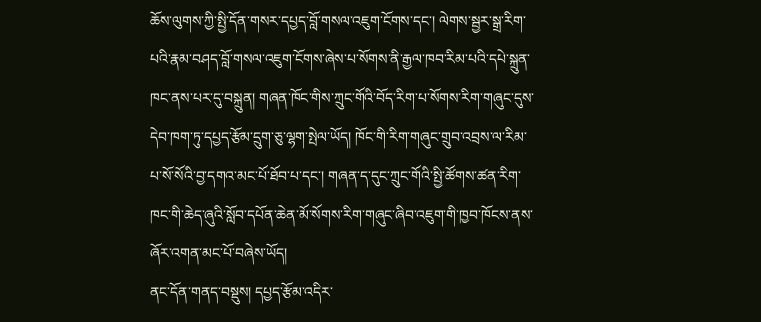ཆོས་ལུགས་ཀྱི་སྤྱི་དོན་གསར་དཔྱད་བློ་གསལ་འཇུག་ངོགས་དང་། ལེགས་སྦྱར་སྒྲ་རིག་པའི་རྣམ་བཤད་བློ་གསལ་འཇུག་ངོགས་ཞེས་པ་སོགས་ནི་རྒྱལ་ཁབ་རིམ་པའི་དཔེ་སྐྲུན་ཁང་ནས་པར་དུ་བསྐྲུན། གཞན་ཁོང་གིས་ཀྲུང་གོའི་བོད་རིག་པ་སོགས་རིག་གཞུང་དུས་དེབ་ཁག་ཏུ་དཔྱད་རྩོམ་དྲུག་ཅུ་ལྷག་སྤེལ་ཡོད། ཁོང་གི་རིག་གཞུང་གྲུབ་འབྲས་ལ་རིམ་པ་སོ་སོའི་བྱ་དགའ་མང་པོ་ཐོབ་པ་དང་། གཞན་ད་དུང་ཀྲུང་གོའི་སྤྱི་ཚོགས་ཚན་རིག་ཁང་གི་ཆེད་ཞུའི་སློབ་དཔོན་ཆེན་མོ་སོགས་རིག་གཞུང་ཞིབ་འཇུག་གི་ཁྱབ་ཁོངས་ནས་ཞོར་འགན་མང་པོ་བཞེས་ཡོད།
ནང་དོན་གནད་བསྡུས། དཔྱད་རྩོམ་འདིར་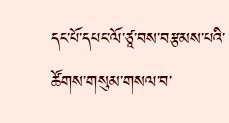དང་པོ་དཔང་ལོ་ཙཱ་བས་བརྩམས་པའི་ཚོགས་གསུམ་གསལ་བ་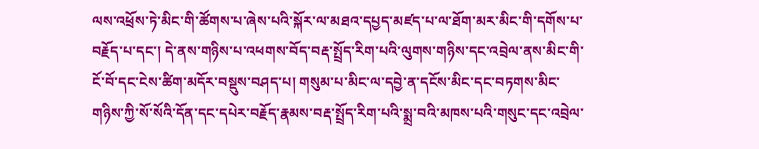ལས་འཕྲོས་ཏེ་མིང་གི་ཚོགས་པ་ཞེས་པའི་སྐོར་ལ་མཐའ་དཔྱད་མཛད་པ་ལ་ཐོག་མར་མིང་གི་དགོས་པ་བརྗོད་པ་དང་། དེ་ནས་གཉིས་པ་འཕགས་བོད་བརྡ་སྤྲོད་རིག་པའི་ལུགས་གཉིས་དང་འབྲེལ་ནས་མིང་གི་ངོ་བོ་དང་ངེས་ཚིག་མདོར་བསྡུས་བཤད་པ། གསུམ་པ་མིང་ལ་དབྱེ་ན་དངོས་མིང་དང་བཏགས་མིང་གཉིས་ཀྱི་སོ་སོའི་དོན་དང་དཔེར་བརྗོད་རྣམས་བརྡ་སྤྲོད་རིག་པའི་སྨྲ་བའི་མཁས་པའི་གསུང་དང་འབྲེལ་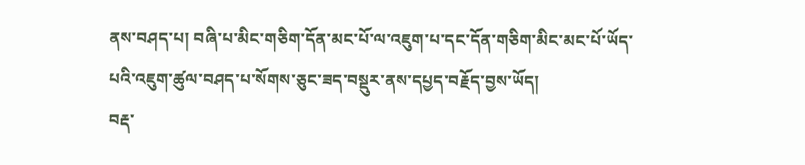ནས་བཤད་པ། བཞི་པ་མིང་གཅིག་དོན་མང་པོ་ལ་འཇུག་པ་དང་དོན་གཅིག་མིང་མང་པོ་ཡོད་པའི་འཇུག་ཚུལ་བཤད་པ་སོགས་ཅུང་ཟད་བསྡུར་ནས་དཔྱད་བརྗོད་བྱས་ཡོད།
བརྡ་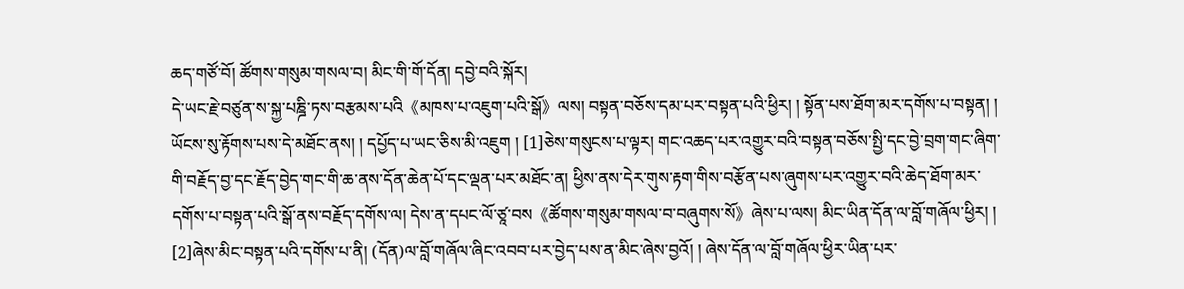ཆད་གཙོ་བོ། ཚོགས་གསུམ་གསལ་བ། མིང་གི་གོ་དོན། དབྱེ་བའི་སྐོར།
དེ་ཡང་རྗེ་བཙུན་ས་སྐྱ་པཎྜི་ཏས་བརྩམས་པའི《མཁས་པ་འཇུག་པའི་སྒོ》ལས། བསྟན་བཅོས་དམ་པར་བསྟན་པའི་ཕྱིར། ། སྟོན་པས་ཐོག་མར་དགོས་པ་བསྟན། ། ཡོངས་སུ་རྟོགས་པས་དེ་མཐོང་ནས། ། དཔྱོད་པ་ཡང་ཅིས་མི་འཇུག ། [1]ཅེས་གསུངས་པ་ལྟར། གང་འཆད་པར་འགྱུར་བའི་བསྟན་བཅོས་སྤྱི་དང་བྱེ་བྲག་གང་ཞིག་གི་བརྗོད་བྱ་དང་རྗོད་བྱེད་གང་གི་ཆ་ནས་དོན་ཆེན་པོ་དང་ལྡན་པར་མཐོང་ན། ཕྱིས་ནས་དེར་གུས་རྟག་གིས་བརྩོན་པས་ཞུགས་པར་འགྱུར་བའི་ཆེད་ཐོག་མར་དགོས་པ་བསྟན་པའི་སྒོ་ནས་བརྗོད་དགོས་ལ། དེས་ན་དཔང་ལོ་ཙཱ་བས《ཚོགས་གསུམ་གསལ་བ་བཞུགས་སོ》ཞེས་པ་ལས། མིང་ཡིན་དོན་ལ་བློ་གཞོལ་ཕྱིར། ། [2]ཞེས་མིང་བསྟན་པའི་དགོས་པ་ནི། (དོན)ལ་བློ་གཞོལ་ཞིང་འབབ་པར་བྱེད་པས་ན་མིང་ཞེས་བྱའོ། ། ཞེས་དོན་ལ་བློ་གཞོལ་ཕྱིར་ཡིན་པར་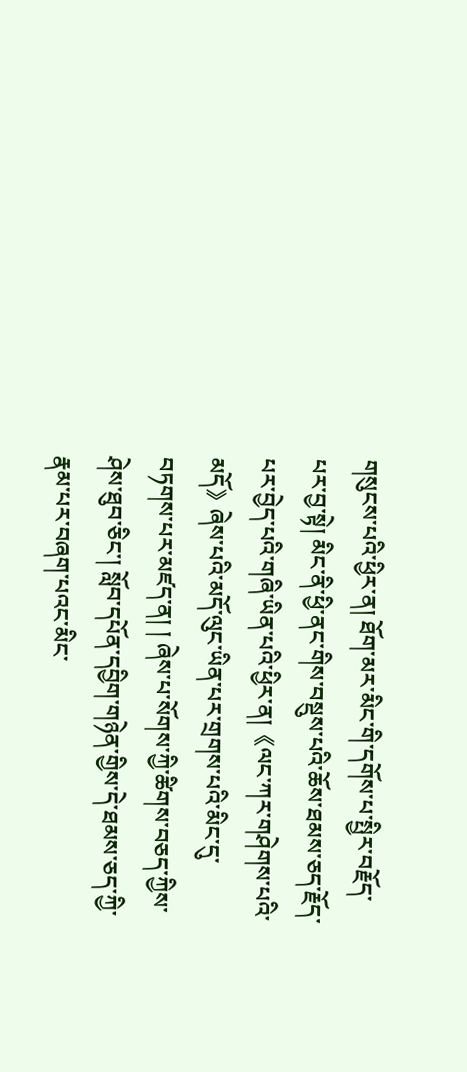གསུངས་པའི་ཕྱིར་ན། ཐོག་མར་མིང་གི་དགོས་པ་སྤྱིར་བརྗོད་པར་བྱ་སྟེ། མིང་ནི་ཕྱི་ནང་གིས་བསྡུས་པའི་ཆོས་ཐམས་ཅད་རྗོད་པར་བྱེད་པའི་གཞི་ཡིན་པའི་ཕྱིར་ན།《ལང་ཀར་གཤེགས་པའི་མདོ》ཞེས་པའི་མདོ་ལུང་ཡིན་པར་གྲགས་པའི་མིང་དུ་བཏགས་པར་མཛད་ན། ། ཞེས་པ་སོགས་ཀྱི་ཚིགས་བཅད་ཀྱིས་ཤེས་ཐུབ་ཅིང་། སློབ་དཔོན་དབྱིག་གཉེན་གྱིས་དེ་ཐམས་ཅད་ཀྱི་རྣམ་པར་བཞག་པའང་མིང་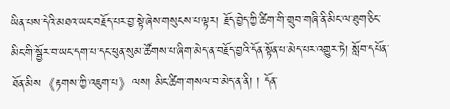ཡིན་པས་དེའི་མཐའ་ཡང་བརྗོད་པར་བྱ་སྟེ་ཞེས་གསུངས་པ་ལྟར། རྗོད་བྱེད་ཀྱི་ཚིག་གི་གྲུབ་གཞི་ནི་མིང་ལ་ཐུག་ཅིང་མིང་གི་སྦྱོར་བ་ཡང་དག་པ་དང་ཕུན་སུམ་ཚོགས་པ་ཞིག་མེད་ན་བརྗོད་བྱའི་དོན་སྟོན་པ་མེད་པར་འགྱུར་ཏེ། སློབ་དཔོན་ཐོན་མིས《རྟགས་ཀྱི་འཇུག་པ》ལས། མིང་ཚིག་གསལ་བ་མེད་ན་ནི། ། དོན་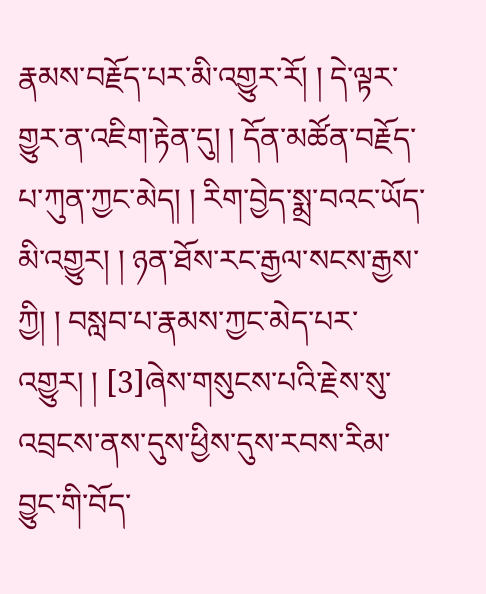རྣམས་བརྗོད་པར་མི་འགྱུར་རོ། ། དེ་ལྟར་གྱུར་ན་འཇིག་རྟེན་དུ། ། དོན་མཚོན་བརྗོད་པ་ཀུན་ཀྱང་མེད། ། རིག་བྱེད་སྨྲ་བའང་ཡོད་མི་འགྱུར། ། ཉན་ཐོས་རང་རྒྱལ་སངས་རྒྱས་ཀྱི། ། བསླབ་པ་རྣམས་ཀྱང་མེད་པར་འགྱུར། ། [3]ཞེས་གསུངས་པའི་རྗེས་སུ་འབྲངས་ནས་དུས་ཕྱིས་དུས་རབས་རིམ་བྱུང་གི་བོད་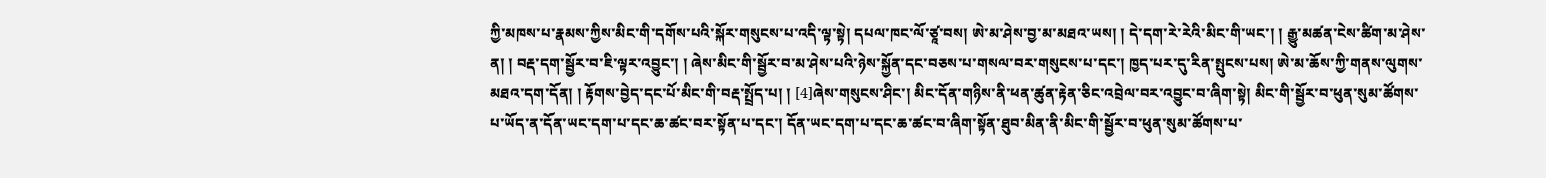ཀྱི་མཁས་པ་རྣམས་ཀྱིས་མིང་གི་དགོས་པའི་སྐོར་གསུངས་པ་འདི་ལྟ་སྟེ། དཔལ་ཁང་ལོ་ཙཱ་བས། ཨེ་མ་ཤེས་བྱ་མ་མཐའ་ཡས། ། དེ་དག་རེ་རེའི་མིང་གི་ཡང་། ། རྒྱུ་མཚན་ངེས་ཚིག་མ་ཤེས་ན། ། བརྡ་དག་སྦྱོར་བ་ཇི་ལྟར་འབྱུང་། ། ཞེས་མིང་གི་སྦྱོར་བ་མ་ཤེས་པའི་ཉེས་སྐྱོན་དང་བཅས་པ་གསལ་བར་གསུངས་པ་དང་། ཁྱད་པར་དུ་རིན་སྤུངས་པས། ཨེ་མ་ཆོས་ཀྱི་གནས་ལུགས་མཐའ་དག་དོན། ། རྟོགས་བྱེད་དང་པོ་མིང་གི་བརྡ་སྤྲོད་པ། ། [4]ཞེས་གསུངས་ཤིང་། མིང་དོན་གཉིས་ནི་ཕན་ཚུན་རྟེན་ཅིང་འབྲེལ་བར་འབྱུང་བ་ཞིག་སྟེ། མིང་གི་སྦྱོར་བ་ཕུན་སུམ་ཚོགས་པ་ཡོད་ན་དོན་ཡང་དག་པ་དང་ཆ་ཚང་བར་སྟོན་པ་དང་། དོན་ཡང་དག་པ་དང་ཆ་ཚང་བ་ཞིག་སྟོན་ཐུབ་མིན་ནི་མིང་གི་སྦྱོར་བ་ཕུན་སུམ་ཚོགས་པ་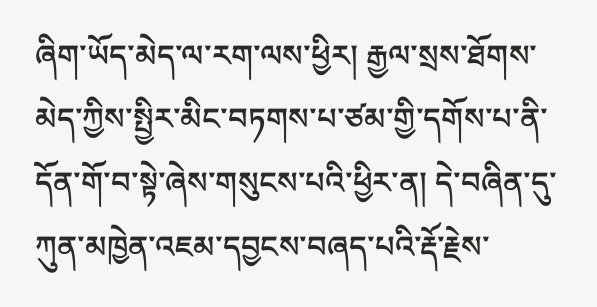ཞིག་ཡོད་མེད་ལ་རག་ལས་ཕྱིར། རྒྱལ་སྲས་ཐོགས་མེད་ཀྱིས་སྤྱིར་མིང་བཏགས་པ་ཙམ་གྱི་དགོས་པ་ནི་དོན་གོ་བ་སྟེ་ཞེས་གསུངས་པའི་ཕྱིར་ན། དེ་བཞིན་དུ་ཀུན་མཁྱེན་འཇམ་དབྱངས་བཞད་པའི་རྡོ་རྗེས་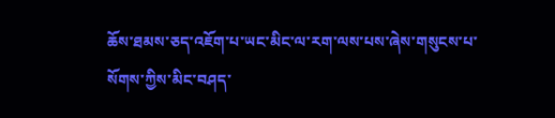ཆོས་ཐམས་ཅད་འཇོག་པ་ཡང་མིང་ལ་རག་ལས་པས་ཞེས་གསུངས་པ་སོགས་ཀྱིས་མིང་བཤད་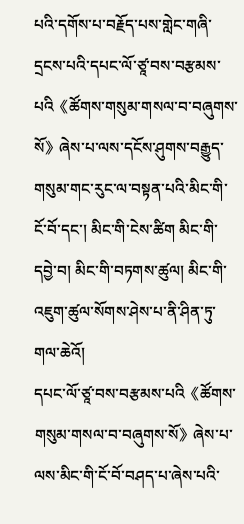པའི་དགོས་པ་བརྗོད་པས་གླེང་གཞི་དྲངས་པའི་དཔང་ལོ་ཙཱ་བས་བརྩམས་པའི《ཚོགས་གསུམ་གསལ་བ་བཞུགས་སོ》ཞེས་པ་ལས་དངོས་ཤུགས་བརྒྱུད་གསུམ་གང་རུང་ལ་བསྟན་པའི་མིང་གི་ངོ་བོ་དང་། མིང་གི་ངེས་ཚིག མིང་གི་དབྱེ་བ། མིང་གི་བཏགས་ཚུལ། མིང་གི་འཇུག་ཚུལ་སོགས་ཤེས་པ་ནི་ཤིན་ཏུ་གལ་ཆེའོ།
དཔང་ལོ་ཙཱ་བས་བརྩམས་པའི《ཚོགས་གསུམ་གསལ་བ་བཞུགས་སོ》ཞེས་པ་ལས་མིང་གི་ངོ་བོ་བཤད་པ་ཞེས་པའི་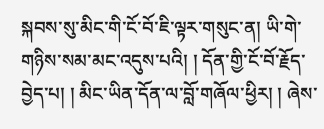སྐབས་སུ་མིང་གི་ངོ་བོ་ཇི་ལྟར་གསུང་ན། ཡི་གེ་གཉིས་སམ་མང་འདུས་པའི། ། དོན་གྱི་ངོ་བོ་རྗོད་བྱེད་པ། ། མིང་ཡིན་དོན་ལ་བློ་གཞོལ་ཕྱིར། ། ཞེས་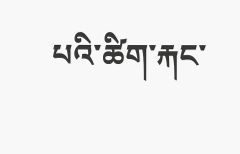པའི་ཚིག་རྐང་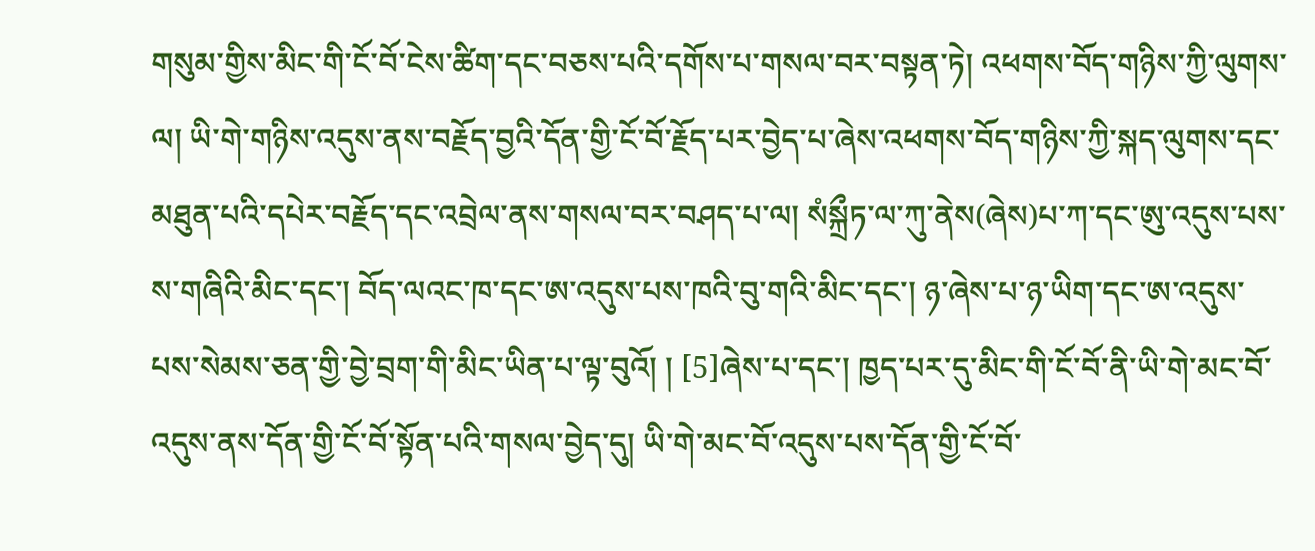གསུམ་གྱིས་མིང་གི་ངོ་བོ་ངེས་ཚིག་དང་བཅས་པའི་དགོས་པ་གསལ་བར་བསྟན་ཏེ། འཕགས་བོད་གཉིས་ཀྱི་ལུགས་ལ། ཡི་གེ་གཉིས་འདུས་ནས་བརྗོད་བྱའི་དོན་གྱི་ངོ་བོ་རྗོད་པར་བྱེད་པ་ཞེས་འཕགས་བོད་གཉིས་ཀྱི་སྐད་ལུགས་དང་མཐུན་པའི་དཔེར་བརྗོད་དང་འབྲེལ་ནས་གསལ་བར་བཤད་པ་ལ། སཾསྐྲྀཏ་ལ་ཀུ་ནེས(ཞེས)པ་ཀ་དང་ཨུ་འདུས་པས་ས་གཞིའི་མིང་དང་། བོད་ལའང་ཁ་དང་ཨ་འདུས་པས་ཁའི་བུ་གའི་མིང་དང་། ཉ་ཞེས་པ་ཉ་ཡིག་དང་ཨ་འདུས་པས་སེམས་ཅན་གྱི་བྱེ་བྲག་གི་མིང་ཡིན་པ་ལྟ་བུའོ། ། [5]ཞེས་པ་དང་། ཁྱད་པར་དུ་མིང་གི་ངོ་བོ་ནི་ཡི་གེ་མང་བོ་འདུས་ནས་དོན་གྱི་ངོ་བོ་སྟོན་པའི་གསལ་བྱེད་དུ། ཡི་གེ་མང་བོ་འདུས་པས་དོན་གྱི་ངོ་བོ་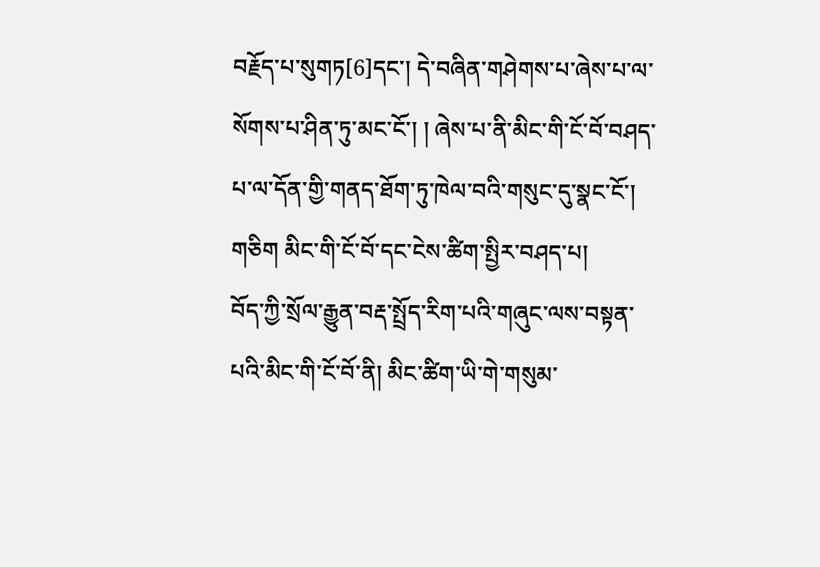བརྗོད་པ་སུགཏ[6]དང་། དེ་བཞིན་གཤེགས་པ་ཞེས་པ་ལ་སོགས་པ་ཤིན་ཏུ་མང་ངོ་། ། ཞེས་པ་ནི་མིང་གི་ངོ་བོ་བཤད་པ་ལ་དོན་གྱི་གནད་ཐོག་ཏུ་ཁེལ་བའི་གསུང་དུ་སྣང་ངོ་།
གཅིག མིང་གི་ངོ་བོ་དང་ངེས་ཚིག་སྤྱིར་བཤད་པ།
བོད་ཀྱི་སྲོལ་རྒྱུན་བརྡ་སྤྲོད་རིག་པའི་གཞུང་ལས་བསྟན་པའི་མིང་གི་ངོ་བོ་ནི། མིང་ཚིག་ཡི་གེ་གསུམ་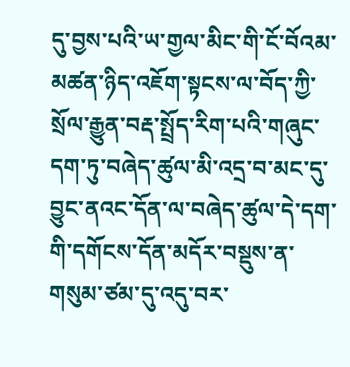དུ་བྱས་པའི་ཡ་གྱལ་མིང་གི་ངོ་བོའམ་མཚན་ཉིད་འཇོག་སྟངས་ལ་བོད་ཀྱི་སྲོལ་རྒྱུན་བརྡ་སྤྲོད་རིག་པའི་གཞུང་དག་ཏུ་བཞེད་ཚུལ་མི་འདྲ་བ་མང་དུ་བྱུང་ནའང་དོན་ལ་བཞེད་ཚུལ་དེ་དག་གི་དགོངས་དོན་མདོར་བསྡུས་ན་གསུམ་ཙམ་དུ་འདུ་བར་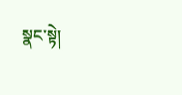སྣང་སྟེ།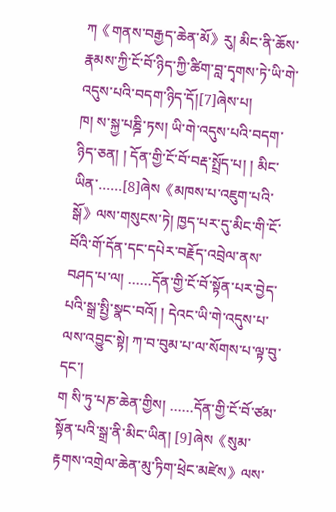ཀ《གནས་བརྒྱད་ཆེན་མོ》རུ། མིང་ནི་ཆོས་རྣམས་ཀྱི་ངོ་བོ་ཉིད་ཀྱི་ཚིག་བླ་དྭགས་ཏེ་ཡི་གེ་འདུས་པའི་བདག་ཉིད་དོ།[7]ཞེས་པ།
ཁ། ས་སྐྱ་པཎྜི་ཏས། ཡི་གེ་འདུས་པའི་བདག་ཉིད་ཅན། ། དོན་གྱི་ངོ་བོ་བརྡ་སྤྲོད་པ། ། མིང་ཡིན་……[8]ཞེས《མཁས་པ་འཇུག་པའི་སྒོ》ལས་གསུངས་ཏེ། ཁྱད་པར་དུ་མིང་གི་ངོ་བོའི་གོ་དོན་དང་དཔེར་བརྗོད་འབྲེལ་ནས་བཤད་པ་ལ། ……དོན་གྱི་ངོ་བོ་སྟོན་པར་བྱེད་པའི་སྒྲ་སྤྱི་སྣང་བའོ། ། དེའང་ཡི་གེ་འདུས་པ་ལས་འབྱུང་སྟེ། ཀ་བ་བུམ་པ་ལ་སོགས་པ་ལྟ་བུ་དང་།
ག སི་ཏུ་པཎ་ཆེན་གྱིས། ……དོན་གྱི་ངོ་བོ་ཙམ་སྟོན་པའི་སྒྲ་ནི་མིང་ཡིན། [9]ཞེས《སུམ་རྟགས་འགྲེལ་ཆེན་མུ་ཏིག་ཕྲེང་མཛེས》ལས་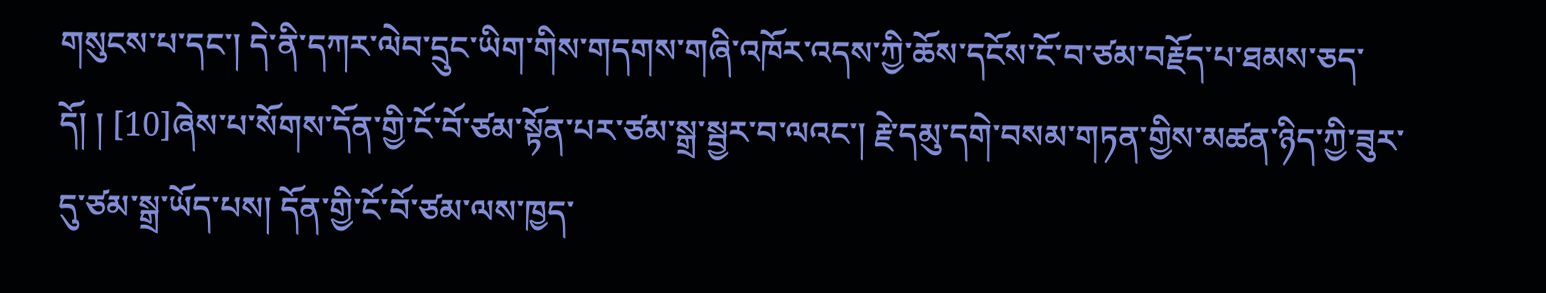གསུངས་པ་དང་། དེ་ནི་དཀར་ལེབ་དྲུང་ཡིག་གིས་གདགས་གཞི་འཁོར་འདས་ཀྱི་ཆོས་དངོས་ངོ་བ་ཙམ་བརྗོད་པ་ཐམས་ཅད་དོ། ། [10]ཞེས་པ་སོགས་དོན་གྱི་ངོ་བོ་ཙམ་སྟོན་པར་ཙམ་སྒྲ་སྦྱར་བ་ལའང་། རྗེ་དམུ་དགེ་བསམ་གཏན་གྱིས་མཚན་ཉིད་ཀྱི་ཟུར་དུ་ཙམ་སྒྲ་ཡོད་པས། དོན་གྱི་ངོ་བོ་ཙམ་ལས་ཁྱད་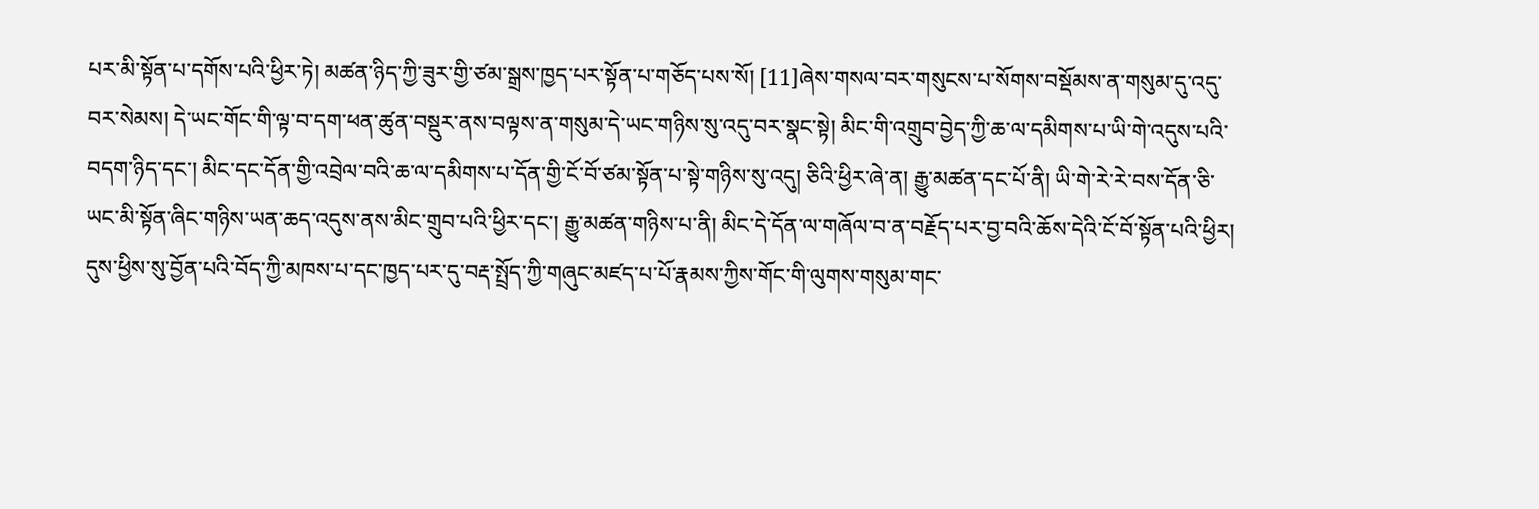པར་མི་སྟོན་པ་དགོས་པའི་ཕྱིར་ཏེ། མཚན་ཉིད་ཀྱི་ཟུར་གྱི་ཙམ་སྒྲས་ཁྱད་པར་སྟོན་པ་གཅོད་པས་སོ། [11]ཞེས་གསལ་བར་གསུངས་པ་སོགས་བསྡོམས་ན་གསུམ་དུ་འདུ་བར་སེམས། དེ་ཡང་གོང་གི་ལྟ་བ་དག་ཕན་ཚུན་བསྡུར་ནས་བལྟས་ན་གསུམ་དེ་ཡང་གཉིས་སུ་འདུ་བར་སྣང་སྟེ། མིང་གི་འགྲུབ་བྱེད་ཀྱི་ཆ་ལ་དམིགས་པ་ཡི་གེ་འདུས་པའི་བདག་ཉིད་དང་། མིང་དང་དོན་གྱི་འབྲེལ་བའི་ཆ་ལ་དམིགས་པ་དོན་གྱི་ངོ་བོ་ཙམ་སྟོན་པ་སྟེ་གཉིས་སུ་འདུ། ཅིའི་ཕྱིར་ཞེ་ན། རྒྱུ་མཚན་དང་པོ་ནི། ཡི་གེ་རེ་རེ་བས་དོན་ཅི་ཡང་མི་སྟོན་ཞིང་གཉིས་ཡན་ཆད་འདུས་ནས་མིང་གྲུབ་པའི་ཕྱིར་དང་། རྒྱུ་མཚན་གཉིས་པ་ནི། མིང་དེ་དོན་ལ་གཞོལ་བ་ན་བརྗོད་པར་བྱ་བའི་ཆོས་དེའི་ངོ་བོ་སྟོན་པའི་ཕྱིར། དུས་ཕྱིས་སུ་བྱོན་པའི་བོད་ཀྱི་མཁས་པ་དང་ཁྱད་པར་དུ་བརྡ་སྤྲོད་ཀྱི་གཞུང་མཛད་པ་པོ་རྣམས་ཀྱིས་གོང་གི་ལུགས་གསུམ་གང་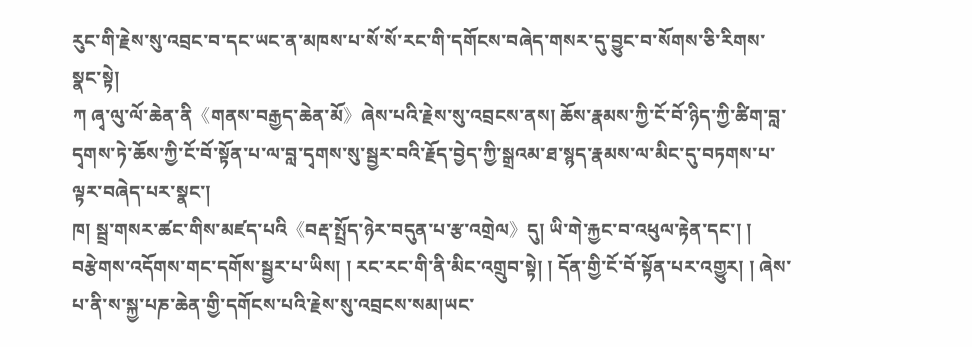རུང་གི་རྗེས་སུ་འབྲང་བ་དང་ཡང་ན་མཁས་པ་སོ་སོ་རང་གི་དགོངས་བཞེད་གསར་དུ་བྱུང་བ་སོགས་ཅི་རིགས་སྣང་སྟེ།
ཀ ཞྭ་ལུ་ལོ་ཆེན་ནི《གནས་བརྒྱད་ཆེན་མོ》ཞེས་པའི་རྗེས་སུ་འབྲངས་ནས། ཆོས་རྣམས་ཀྱི་ངོ་བོ་ཉིད་ཀྱི་ཚིག་བླ་དྭགས་ཏེ་ཆོས་ཀྱི་ངོ་བོ་སྟོན་པ་ལ་བླ་དྭགས་སུ་སྦྱར་བའི་རྗོད་བྱེད་ཀྱི་སྒྲའམ་ཐ་སྙད་རྣམས་ལ་མིང་དུ་བཏགས་པ་ལྟར་བཞེད་པར་སྣང་།
ཁ། སྦྲ་གསར་ཚང་གིས་མཛད་པའི《བརྡ་སྤྲོད་ཉེར་བདུན་པ་རྩ་འགྲེལ》དུ། ཡི་གེ་རྐྱང་བ་འཕུལ་རྟེན་དང་། ། བརྩེགས་འདོགས་གང་དགོས་སྦྱར་པ་ཡིས། ། རང་རང་གི་ནི་མིང་འགྲུབ་སྟེ། ། དོན་གྱི་ངོ་བོ་སྟོན་པར་འགྱུར། ། ཞེས་པ་ནི་ས་སྐྱ་པཎ་ཆེན་གྱི་དགོངས་པའི་རྗེས་སུ་འབྲངས་སམ།ཡང་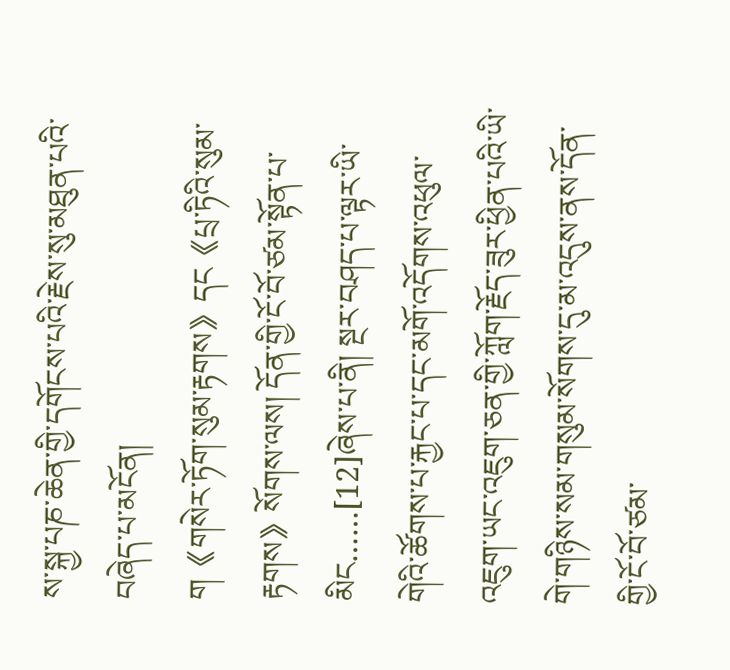ས་སྐྱ་པཎ་ཆེན་གྱི་དགོངས་པའི་རྗེས་སུ་མཐུན་པའི་བཞེད་པ་མངོན།
ག《གསེར་ཏོག་སུམ་རྟགས》དང《པྲ་ཏིའི་སུམ་རྟགས》སོགས་ལས། དོན་གྱི་ངོ་བོ་ཙམ་སྟོན་པ་མིང……[12]ཞེས་པ་ནི། སྔར་བཤད་པ་ལྟར་ཡི་གེའི་ཚོགས་པ་རྐྱང་པ་དང་མགོ་འདོགས་འཕུལ་འཇུག་ཡང་འཇུག་ཅན་གྱི་ཀློག་རྗོད་ཟུར་ཕྱིན་པའི་ཡི་གེ་གཉིས་སམ་གསུམ་སོགས་དུ་མ་འདུས་ནས་དོན་གྱི་ངོ་བོ་ཙམ་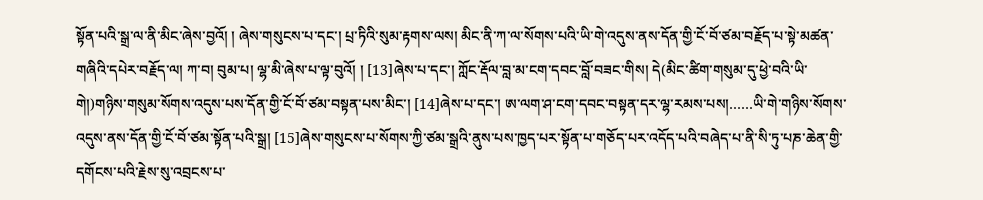སྟོན་པའི་སྒྲ་ལ་ནི་མིང་ཞེས་བྱའོ། ། ཞེས་གསུངས་པ་དང་། པྲ་ཏིའི་སུམ་རྟགས་ལས། མིང་ནི་ཀ་ལ་སོགས་པའི་ཡི་གེ་འདུས་ནས་དོན་གྱི་ངོ་བོ་ཙམ་བརྗོད་པ་སྟེ་མཚན་གཞིའི་དཔེར་བརྗོད་ལ། ཀ་བ། བུམ་པ། ལྷ་མི་ཞེས་པ་ལྟ་བུའོ། ། [13]ཞེས་པ་དང་། ཀློང་རྡོལ་བླ་མ་ངག་དབང་བློ་བཟང་གིས། དེ(མིང་ཚིག་གསུམ་དུ་ཕྱེ་བའི་ཡི་གེ།)གཉིས་གསུམ་སོགས་འདུས་པས་དོན་གྱི་ངོ་བོ་ཙམ་བསྟན་པས་མིང་། [14]ཞེས་པ་དང་། ཨ་ལག་ཤ་ངག་དབང་བསྟན་དར་ལྷ་རམས་པས།……ཡི་གེ་གཉིས་སོགས་འདུས་ནས་དོན་གྱི་ངོ་བོ་ཙམ་སྟོན་པའི་སྒྲ། [15]ཞེས་གསུངས་པ་སོགས་ཀྱི་ཙམ་སྒྲའི་ནུས་པས་ཁྱད་པར་སྟོན་པ་གཅོད་པར་འདོད་པའི་བཞེད་པ་ནི་སི་ཏུ་པཎ་ཆེན་གྱི་དགོངས་པའི་རྗེས་སུ་འབྲངས་པ་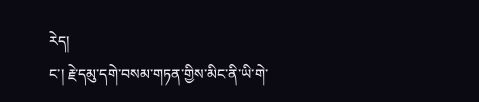རེད།
ང་། རྗེ་དམུ་དགེ་བསམ་གཏན་གྱིས་མིང་ནི་ཡི་གེ་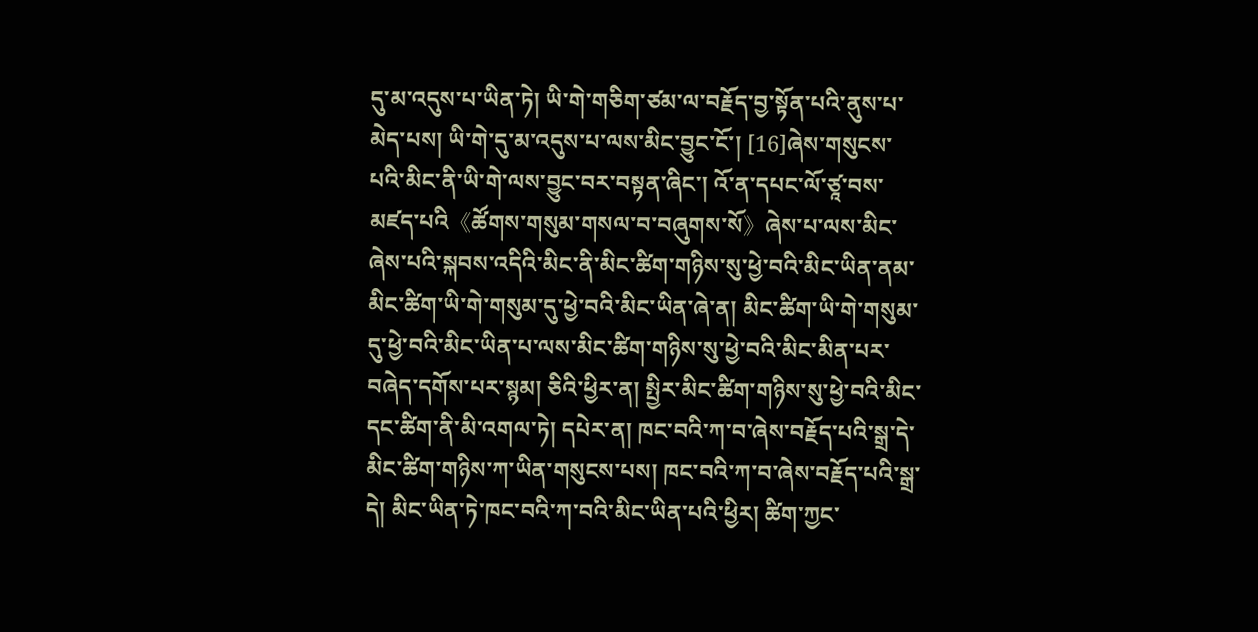དུ་མ་འདུས་པ་ཡིན་ཏེ། ཡི་གེ་གཅིག་ཙམ་ལ་བརྗོད་བྱ་སྟོན་པའི་ནུས་པ་མེད་པས། ཡི་གེ་དུ་མ་འདུས་པ་ལས་མིང་བྱུང་ངོ་། [16]ཞེས་གསུངས་པའི་མིང་ནི་ཡི་གེ་ལས་བྱུང་བར་བསྟན་ཞིང་། འོ་ན་དཔང་ལོ་ཙཱ་བས་མཛད་པའི《ཚོགས་གསུམ་གསལ་བ་བཞུགས་སོ》ཞེས་པ་ལས་མིང་ཞེས་པའི་སྐབས་འདིའི་མིང་ནི་མིང་ཚིག་གཉིས་སུ་ཕྱེ་བའི་མིང་ཡིན་ནམ་མིང་ཚིག་ཡི་གེ་གསུམ་དུ་ཕྱེ་བའི་མིང་ཡིན་ཞེ་ན། མིང་ཚིག་ཡི་གེ་གསུམ་དུ་ཕྱེ་བའི་མིང་ཡིན་པ་ལས་མིང་ཚིག་གཉིས་སུ་ཕྱེ་བའི་མིང་མིན་པར་བཞེད་དགོས་པར་སྙམ། ཅིའི་ཕྱིར་ན། སྤྱིར་མིང་ཚིག་གཉིས་སུ་ཕྱེ་བའི་མིང་དང་ཚིག་ནི་མི་འགལ་ཏེ། དཔེར་ན། ཁང་བའི་ཀ་བ་ཞེས་བརྗོད་པའི་སྒྲ་དེ་མིང་ཚིག་གཉིས་ཀ་ཡིན་གསུངས་པས། ཁང་བའི་ཀ་བ་ཞེས་བརྗོད་པའི་སྒྲ་དེ། མིང་ཡིན་ཏེ་ཁང་བའི་ཀ་བའི་མིང་ཡིན་པའི་ཕྱིར། ཚིག་ཀྱང་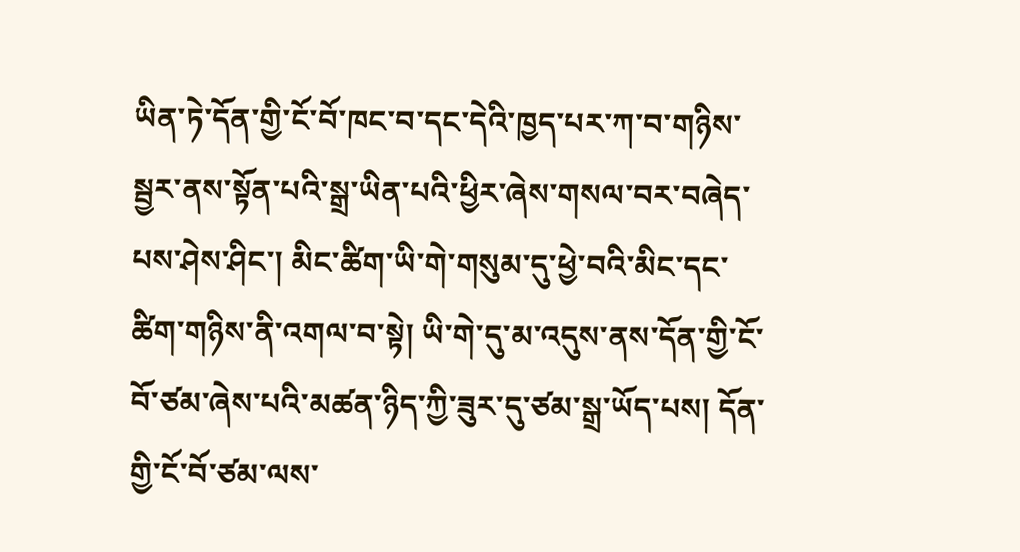ཡིན་ཏེ་དོན་གྱི་ངོ་བོ་ཁང་བ་དང་དེའི་ཁྱད་པར་ཀ་བ་གཉིས་སྦྱར་ནས་སྟོན་པའི་སྒྲ་ཡིན་པའི་ཕྱིར་ཞེས་གསལ་བར་བཞེད་པས་ཤེས་ཤིང་། མིང་ཚིག་ཡི་གེ་གསུམ་དུ་ཕྱེ་བའི་མིང་དང་ཚིག་གཉིས་ནི་འགལ་བ་སྟེ། ཡི་གེ་དུ་མ་འདུས་ནས་དོན་གྱི་ངོ་བོ་ཙམ་ཞེས་པའི་མཚན་ཉིད་ཀྱི་ཟུར་དུ་ཙམ་སྒྲ་ཡོད་པས། དོན་གྱི་ངོ་བོ་ཙམ་ལས་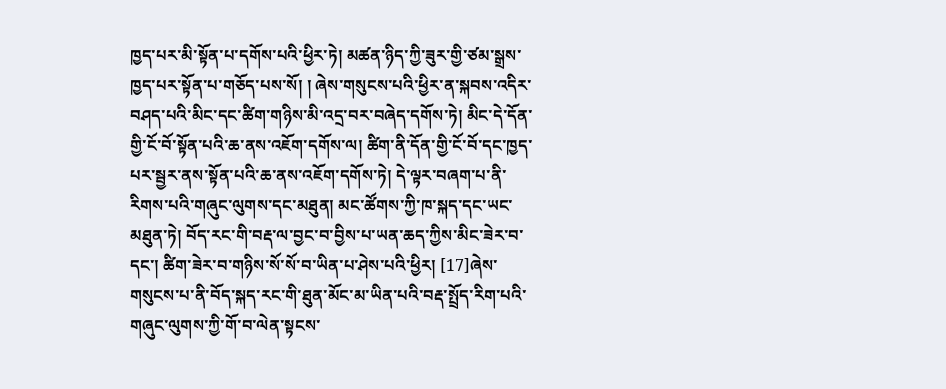ཁྱད་པར་མི་སྟོན་པ་དགོས་པའི་ཕྱིར་ཏེ། མཚན་ཉིད་ཀྱི་ཟུར་གྱི་ཙམ་སྒྲས་ཁྱད་པར་སྟོན་པ་གཅོད་པས་སོ། ། ཞེས་གསུངས་པའི་ཕྱིར་ན་སྐབས་འདིར་བཤད་པའི་མིང་དང་ཚིག་གཉིས་མི་འདྲ་བར་བཞེད་དགོས་ཏེ། མིང་དེ་དོན་གྱི་ངོ་བོ་སྟོན་པའི་ཆ་ནས་འཇོག་དགོས་ལ། ཚིག་ནི་དོན་གྱི་ངོ་བོ་དང་ཁྱད་པར་སྦྱར་ནས་སྟོན་པའི་ཆ་ནས་འཇོག་དགོས་ཏེ། དེ་ལྟར་བཞག་པ་ནི་རིགས་པའི་གཞུང་ལུགས་དང་མཐུན། མང་ཚོགས་ཀྱི་ཁ་སྐད་དང་ཡང་མཐུན་ཏེ། བོད་རང་གི་བརྡ་ལ་བྱང་བ་བྱིས་པ་ཡན་ཆད་ཀྱིས་མིང་ཟེར་བ་དང་། ཚིག་ཟེར་བ་གཉིས་སོ་སོ་བ་ཡིན་པ་ཤེས་པའི་ཕྱིར། [17]ཞེས་གསུངས་པ་ནི་བོད་སྐད་རང་གི་ཐུན་མོང་མ་ཡིན་པའི་བརྡ་སྤྲོད་རིག་པའི་གཞུང་ལུགས་ཀྱི་གོ་བ་ལེན་སྟངས་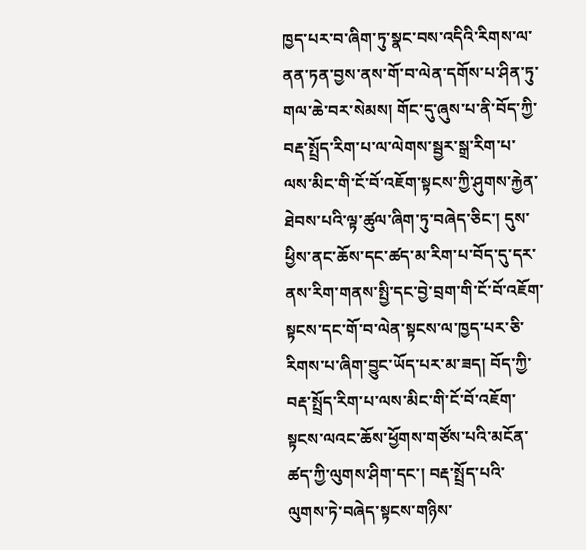ཁྱད་པར་བ་ཞིག་ཏུ་སྣང་བས་འདིའི་རིགས་ལ་ནན་ཏན་བྱས་ནས་གོ་བ་ལེན་དགོས་པ་ཤིན་ཏུ་གལ་ཆེ་བར་སེམས། གོང་དུ་ཞུས་པ་ནི་བོད་ཀྱི་བརྡ་སྤྲོད་རིག་པ་ལ་ལེགས་སྦྱར་སྒྲ་རིག་པ་ལས་མིང་གི་ངོ་བོ་འཇོག་སྟངས་ཀྱི་ཤུགས་རྐྱེན་ཐེབས་པའི་ལྟ་ཚུལ་ཞིག་ཏུ་བཞེད་ཅིང་། དུས་ཕྱིས་ནང་ཆོས་དང་ཚད་མ་རིག་པ་བོད་དུ་དར་ནས་རིག་གནས་སྤྱི་དང་བྱེ་བྲག་གི་ངོ་བོ་འཇོག་སྟངས་དང་གོ་བ་ལེན་སྟངས་ལ་ཁྱད་པར་ཅི་རིགས་པ་ཞིག་བྱུང་ཡོད་པར་མ་ཟད། བོད་ཀྱི་བརྡ་སྤྲོད་རིག་པ་ལས་མིང་གི་ངོ་བོ་འཇོག་སྟངས་ལའང་ཆོས་ཕྱོགས་གཙོས་པའི་མངོན་ཚད་ཀྱི་ལུགས་ཤིག་དང་། བརྡ་སྤྲོད་པའི་ལུགས་ཏེ་བཞེད་སྟངས་གཉིས་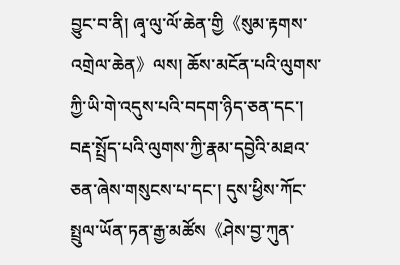བྱུང་བ་ནི། ཞྭ་ལུ་ལོ་ཆེན་གྱི《སུམ་རྟགས་འགྲེལ་ཆེན》ལས། ཆོས་མངོན་པའི་ལུགས་ཀྱི་ཡི་གེ་འདུས་པའི་བདག་ཉིད་ཅན་དང་། བརྡ་སྤྲོད་པའི་ལུགས་ཀྱི་རྣམ་དབྱེའི་མཐའ་ཅན་ཞེས་གསུངས་པ་དང་། དུས་ཕྱིས་ཀོང་སྤྲུལ་ཡོན་ཏན་རྒྱ་མཚོས《ཤེས་བྱ་ཀུན་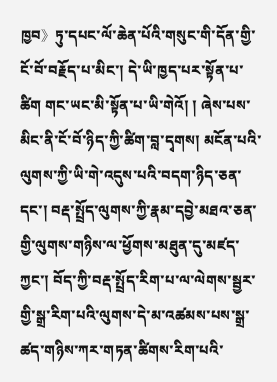ཁྱབ》ཏུ་དཔང་ལོ་ཆེན་པོའི་གསུང་གི་དོན་གྱི་ངོ་བོ་བརྗོད་པ་མིང་། དེ་ཡི་ཁྱད་པར་སྟོན་པ་ཚིག གང་ཡང་མི་སྟོན་པ་ཡི་གེའོ། ། ཞེས་པས་མིང་ནི་ངོ་བོ་ཉིད་ཀྱི་ཚིག་བླ་དྭགས། མངོན་པའི་ལུགས་ཀྱི་ཡི་གེ་འདུས་པའི་བདག་ཉིད་ཅན་དང་། བརྡ་སྤྲོད་ལུགས་ཀྱི་རྣམ་དབྱེ་མཐའ་ཅན་གྱི་ལུགས་གཉིས་ལ་ཕྱོགས་མཐུན་དུ་མཛད་ཀྱང་། བོད་ཀྱི་བརྡ་སྤྲོད་རིག་པ་ལ་ལེགས་སྦྱར་གྱི་སྒྲ་རིག་པའི་ལུགས་དེ་མ་འཚམས་པས་སྒྲ་ཚད་གཉིས་ཀར་གཏན་ཚིགས་རིག་པའི་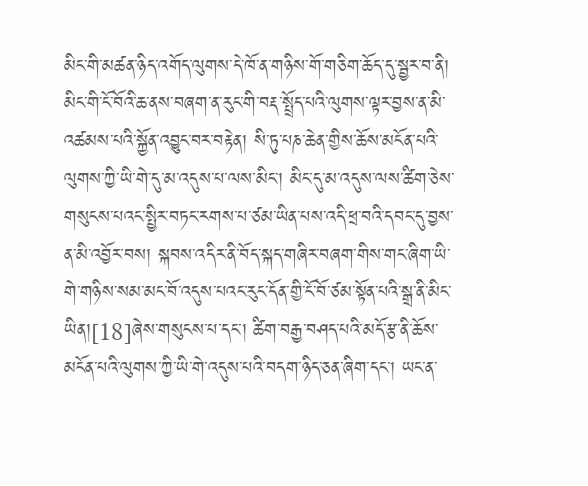མིང་གི་མཚན་ཉིད་འགོད་ལུགས་དེ་ཁོ་ན་གཉིས་གོ་གཅིག་ཆོད་དུ་སྦྱར་བ་ནི། མིང་གི་ངོ་བོའི་ཆ་ནས་བཞག་ན་རུང་གི་བརྡ་སྤྲོད་པའི་ལུགས་ལྟར་བྱས་ན་མི་འཚམས་པའི་སྐྱོན་འབྱུང་བར་བརྟེན། སི་ཏུ་པཎ་ཆེན་གྱིས་ཆོས་མངོན་པའི་ལུགས་ཀྱི་ཡི་གེ་དུ་མ་འདུས་པ་ལས་མིང་། མིང་དུ་མ་འདུས་ལས་ཚིག་ཅེས་གསུངས་པའང་སྤྱིར་བཏང་རགས་པ་ཙམ་ཡིན་པས་འདི་ཕྲ་བའི་དབང་དུ་བྱས་ན་མི་འབྱོར་བས། སྐབས་འདིར་ནི་བོད་སྐད་གཞིར་བཞག་གིས་གང་ཞིག་ཡི་གེ་གཉིས་སམ་མང་བོ་འདུས་པའང་རུང་དོན་གྱི་ངོ་བོ་ཙམ་སྟོན་པའི་སྒྲ་ནི་མིང་ཡིན།[18]ཞེས་གསུངས་པ་དང་། ཚིག་བརྒྱ་བཤད་པའི་མདོ་རྩ་ནི་ཆོས་མངོན་པའི་ལུགས་ཀྱི་ཡི་གེ་འདུས་པའི་བདག་ཉིད་ཅན་ཞིག་དང་། ཡང་ན་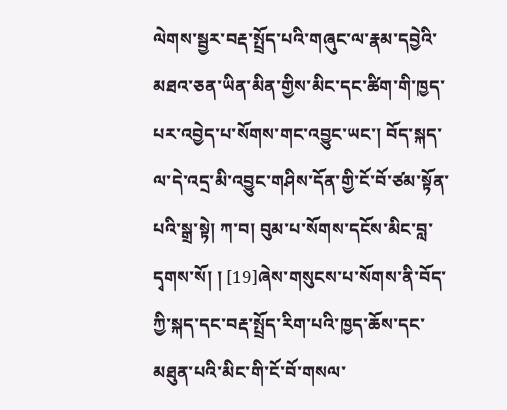ལེགས་སྦྱར་བརྡ་སྤྲོད་པའི་གཞུང་ལ་རྣམ་དབྱེའི་མཐའ་ཅན་ཡིན་མིན་གྱིས་མིང་དང་ཚིག་གི་ཁྱད་པར་འབྱེད་པ་སོགས་གང་འབྱུང་ཡང་། བོད་སྐད་ལ་དེ་འདྲ་མི་འབྱུང་གཤིས་དོན་གྱི་ངོ་བོ་ཙམ་སྟོན་པའི་སྒྲ་སྟེ། ཀ་བ། བུམ་པ་སོགས་དངོས་མིང་བླ་དྭགས་སོ། ། [19]ཞེས་གསུངས་པ་སོགས་ནི་བོད་ཀྱི་སྐད་དང་བརྡ་སྤྲོད་རིག་པའི་ཁྱད་ཆོས་དང་མཐུན་པའི་མིང་གི་ངོ་བོ་གསལ་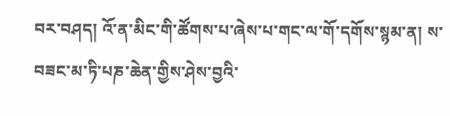བར་བཤད། འོ་ན་མིང་གི་ཚོགས་པ་ཞེས་པ་གང་ལ་གོ་དགོས་སྙམ་ན། ས་བཟང་མ་ཏི་པཎ་ཆེན་གྱིས་ཤེས་བྱའི་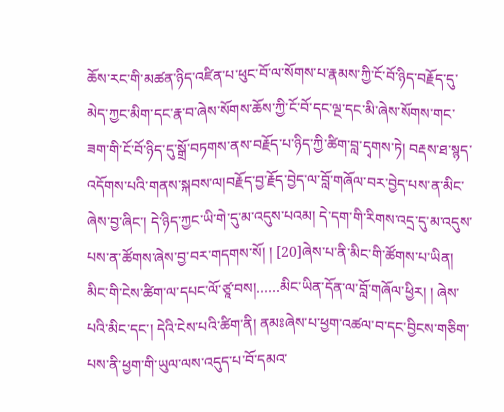ཆོས་རང་གི་མཚན་ཉིད་འཛིན་པ་ཕུང་བོ་ལ་སོགས་པ་རྣམས་ཀྱི་ངོ་བོ་ཉིད་བརྗོད་དུ་མེད་ཀྱང་མིག་དང་རྣ་བ་ཞེས་སོགས་ཆོས་ཀྱི་ངོ་བོ་དང་ལྔ་དང་མི་ཞེས་སོགས་གང་ཟག་གི་ངོ་བོ་ཉིད་དུ་སྒྲོ་བཏགས་ནས་བརྗོད་པ་ཉིད་ཀྱི་ཚིག་བླ་དྭགས་ཏེ། བརྡས་ཐ་སྙད་འདོགས་པའི་གནས་སྐབས་ལ།བརྗོད་བྱ་རྗོད་བྱེད་ལ་བློ་གཞོལ་བར་བྱེད་པས་ན་མིང་ཞེས་བྱ་ཞིང་། དེ་ཉིད་ཀྱང་ཡི་གེ་དུ་མ་འདུས་པའམ། དེ་དག་གི་རིགས་འདྲ་དུ་མ་འདུས་པས་ན་ཚོགས་ཞེས་བྱ་བར་གདགས་སོ། ། [20]ཞེས་པ་ནི་མིང་གི་ཚོགས་པ་ཡིན། མིང་གི་ངེས་ཚིག་ལ་དཔང་ལོ་ཙཱ་བས།……མིང་ཡིན་དོན་ལ་བློ་གཞོལ་ཕྱིར། ། ཞེས་པའི་མིང་དང་། དེའི་ངེས་པའི་ཚིག་ནི། ནམཿཞེས་པ་ཕྱག་འཚལ་བ་དང་བྱིངས་གཅིག་པས་ནི་ཕྱག་གི་ཡུལ་ལས་འདུད་པ་བོ་དམའ་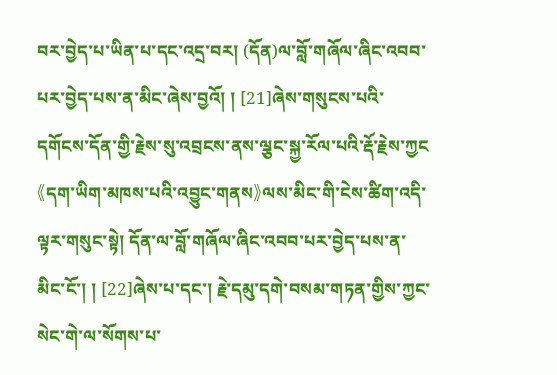བར་བྱེད་པ་ཡིན་པ་དང་འདྲ་བར། (དོན)ལ་བློ་གཞོལ་ཞིང་འབབ་པར་བྱེད་པས་ན་མིང་ཞེས་བྱའོ། ། [21]ཞེས་གསུངས་པའི་དགོངས་དོན་གྱི་རྗེས་སུ་འབྲངས་ནས་ལྕང་སྐྱ་རོལ་པའི་རྡོ་རྗེས་ཀྱང《དག་ཡིག་མཁས་པའི་འབྱུང་གནས》ལས་མིང་གི་ངེས་ཚིག་འདི་ལྟར་གསུང་སྟེ། དོན་ལ་བློ་གཞོལ་ཞིང་འབབ་པར་བྱེད་པས་ན་མིང་ངོ་། ། [22]ཞེས་པ་དང་། རྗེ་དམུ་དགེ་བསམ་གཏན་གྱིས་ཀྱང་སེང་གེ་ལ་སོགས་པ་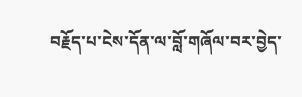བརྗོད་པ་ངེས་དོན་ལ་བློ་གཞོལ་བར་བྱེད་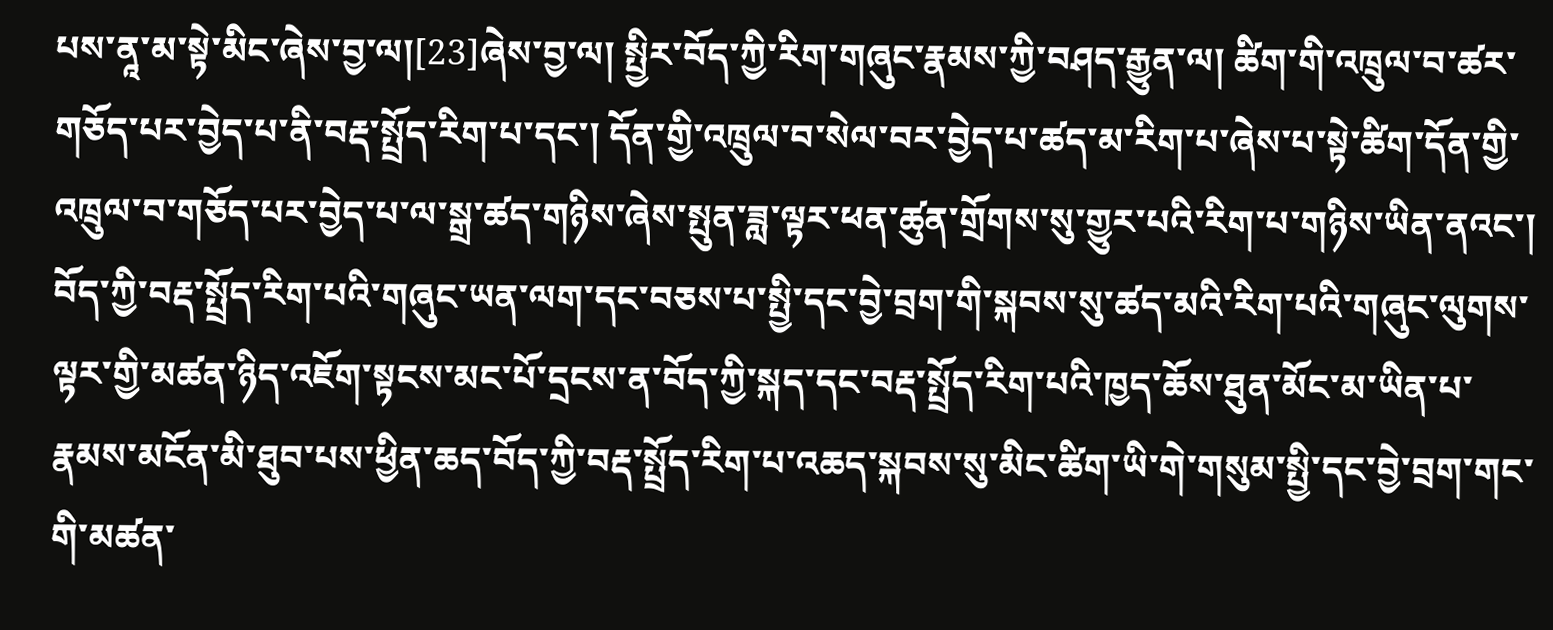པས་ནཱ་མ་སྟེ་མིང་ཞེས་བྱ་ལ།[23]ཞེས་བྱ་ལ། སྤྱིར་བོད་ཀྱི་རིག་གཞུང་རྣམས་ཀྱི་བཤད་རྒྱུན་ལ། ཚིག་གི་འཁྲུལ་བ་ཚར་གཅོད་པར་བྱེད་པ་ནི་བརྡ་སྤྲོད་རིག་པ་དང་། དོན་གྱི་འཁྲུལ་བ་སེལ་བར་བྱེད་པ་ཚད་མ་རིག་པ་ཞེས་པ་སྟེ་ཚིག་དོན་གྱི་འཁྲུལ་བ་གཅོད་པར་བྱེད་པ་ལ་སྒྲ་ཚད་གཉིས་ཞེས་སྤུན་ཟླ་ལྟར་ཕན་ཚུན་གྲོགས་སུ་གྱུར་པའི་རིག་པ་གཉིས་ཡིན་ནའང་། བོད་ཀྱི་བརྡ་སྤྲོད་རིག་པའི་གཞུང་ཡན་ལག་དང་བཅས་པ་སྤྱི་དང་བྱེ་བྲག་གི་སྐབས་སུ་ཚད་མའི་རིག་པའི་གཞུང་ལུགས་ལྟར་གྱི་མཚན་ཉིད་འཇོག་སྟངས་མང་པོ་དྲངས་ན་བོད་ཀྱི་སྐད་དང་བརྡ་སྤྲོད་རིག་པའི་ཁྱད་ཆོས་ཐུན་མོང་མ་ཡིན་པ་རྣམས་མངོན་མི་ཐུབ་པས་ཕྱིན་ཆད་བོད་ཀྱི་བརྡ་སྤྲོད་རིག་པ་འཆད་སྐབས་སུ་མིང་ཚིག་ཡི་གེ་གསུམ་སྤྱི་དང་བྱེ་བྲག་གང་གི་མཚན་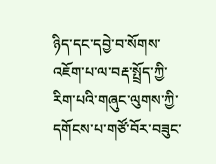ཉིད་དང་དབྱེ་བ་སོགས་འཇོག་པ་ལ་བརྡ་སྤྲོད་ཀྱི་རིག་པའི་གཞུང་ལུགས་ཀྱི་དགོངས་པ་གཙོ་བོར་བཟུང་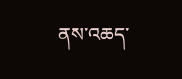ནས་འཆད་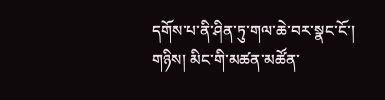དགོས་པ་ནི་ཤིན་ཏུ་གལ་ཆེ་བར་སྣང་ངོ་།
གཉིས། མིང་གི་མཚན་མཚོན་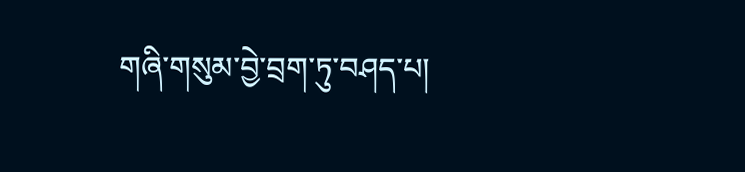གཞི་གསུམ་བྱེ་བྲག་ཏུ་བཤད་པ།